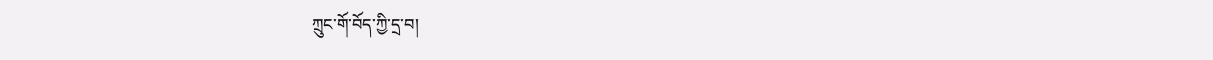ཀྲུང་གོ་བོད་ཀྱི་དྲ་བ།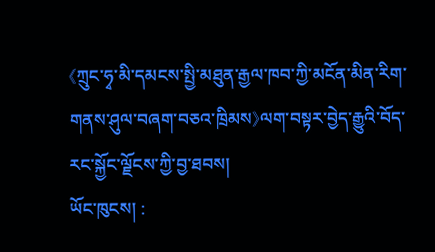《ཀྲུང་ཧྭ་མི་དམངས་སྤྱི་མཐུན་རྒྱལ་ཁབ་ཀྱི་མངོན་མིན་རིག་གནས་ཤུལ་བཞག་བཅའ་ཁྲིམས》ལག་བསྟར་བྱེད་རྒྱུའི་བོད་རང་སྐྱོང་ལྗོངས་ཀྱི་བྱ་ཐབས།
ཡོང་ཁུངས། :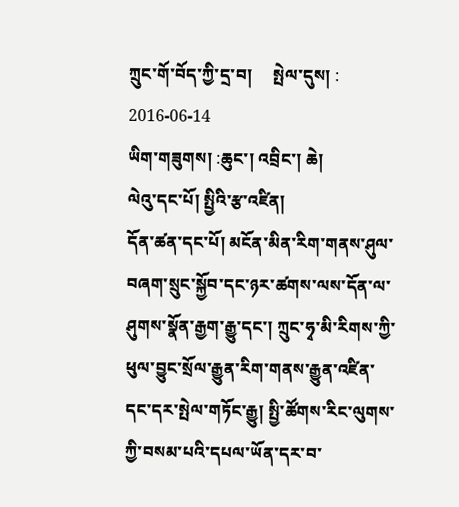ཀྲུང་གོ་བོད་ཀྱི་དྲ་བ།     སྤེལ་དུས། : 2016-06-14
ཡིག་གཟུགས། :ཆུང་། འབྲིང་། ཆེ།
ལེའུ་དང་པོ། སྤྱིའི་རྩ་འཛིན།
དོན་ཚན་དང་པོ། མངོན་མིན་རིག་གནས་ཤུལ་བཞག་སྲུང་སྐྱོབ་དང་ཉར་ཚགས་ལས་དོན་ལ་ཤུགས་སྣོན་རྒྱག་རྒྱུ་དང་། ཀྲུང་ཧྭ་མི་རིགས་ཀྱི་ཕུལ་བྱུང་སྲོལ་རྒྱུན་རིག་གནས་རྒྱུན་འཛིན་དང་དར་སྤེལ་གཏོང་རྒྱུ། སྤྱི་ཚོགས་རིང་ལུགས་ཀྱི་བསམ་པའི་དཔལ་ཡོན་དར་བ་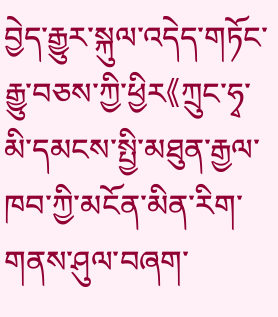བྱེད་རྒྱུར་སྐུལ་འདེད་གཏོང་རྒྱུ་བཅས་ཀྱི་ཕྱིར《ཀྲུང་ཧྭ་མི་དམངས་སྤྱི་མཐུན་རྒྱལ་ཁབ་ཀྱི་མངོན་མིན་རིག་གནས་ཤུལ་བཞག་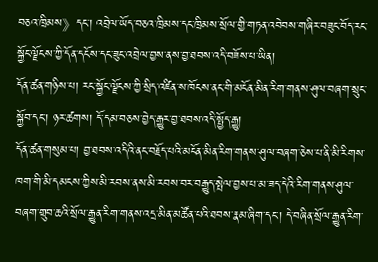བཅའ་ཁྲིམས》དང་། འབྲེལ་ཡོད་བཅའ་ཁྲིམས་དང་ཁྲིམས་སྲོལ་གྱི་གཏན་འབེབས་གཞིར་བཟུང་བོད་རང་སྐྱོང་ལྗོངས་ཀྱི་དོན་དངོས་དང་ཟུང་འབྲེལ་བྱས་ནས་བྱ་ཐབས་འདི་བཟོས་པ་ཡིན།
དོན་ཚན་གཉིས་པ། རང་སྐྱོང་ལྗོངས་ཀྱི་སྲིད་འཛིན་ས་ཁོངས་ནང་གི་མངོན་མིན་རིག་གནས་ཤུལ་བཞག་སྲུང་སྐྱོབ་དང་། ཉར་ཚགས། དོ་དམ་བཅས་བྱེད་རྒྱུར་བྱ་ཐབས་འདི་སྤྱོད་རྒྱུ།
དོན་ཚན་གསུམ་པ། བྱ་ཐབས་འདིའི་ནང་བརྗོད་པའི་མངོན་མིན་རིག་གནས་ཤུལ་བཞག་ཅེས་པ་ནི་མི་རིགས་ཁག་གི་མི་དམངས་ཀྱིས་མི་རབས་ནས་མི་རབས་བར་བརྒྱུད་སྤེལ་བྱས་པ་མ་ཟད་དེའི་རིག་གནས་ཤུལ་བཞག་གྲུབ་ཆའི་སྲོལ་རྒྱུན་རིག་གནས་འདྲ་མིན་མཚོན་པའི་ཐབས་རྣམ་ཞིག་དང་། དེ་བཞིན་སྲོལ་རྒྱུན་རིག་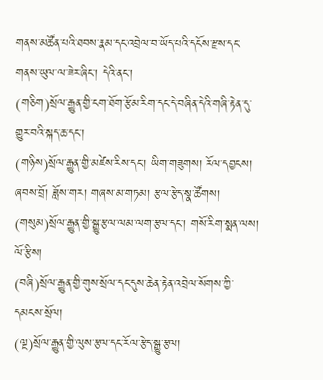གནས་མཚོན་པའི་ཐབས་རྣམ་དང་འབྲེལ་བ་ཡོད་པའི་དངོས་རྫས་དང་གནས་ཡུལ་ལ་ཟེར་ཞིང་། དེའི་ནང་།
(གཅིག)སྲོལ་རྒྱུན་གྱི་ངག་ཐོག་རྩོམ་རིག་དང་དེ་བཞིན་དེའི་གཞི་རྟེན་དུ་གྱུར་བའི་སྐད་ཆ་དང་།
(གཉིས)སྲོལ་རྒྱུན་གྱི་མཛེས་རིས་དང་། ཡིག་གཟུགས། རོལ་དབྱངས། ཞབས་བྲོ། ཟློས་གར། གཞས་མ་གཏམ། རྩལ་རྩེད་སྣ་ཚོགས།
(གསུམ)སྲོལ་རྒྱུན་གྱི་སྒྱུ་རྩལ་ལམ་ལག་རྩལ་དང་། གསོ་རིག་སྨན་ལས། ལོ་རྩིས།
(བཞི)སྲོལ་རྒྱུན་གྱི་གུས་སྲོལ་དང་དུས་ཆེན་རྟེན་འབྲེལ་སོགས་ཀྱི་དམངས་སྲོལ།
(ལྔ)སྲོལ་རྒྱུན་གྱི་ལུས་རྩལ་དང་རོལ་རྩེད་སྒྱུ་རྩལ།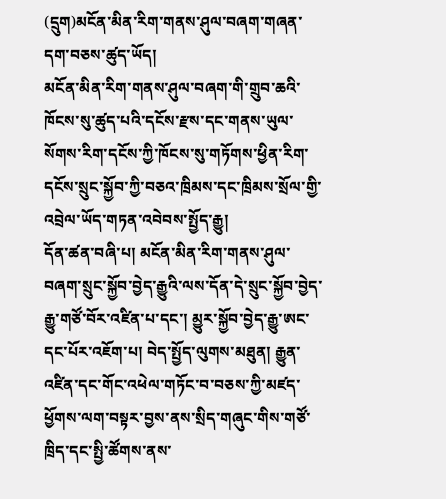(དྲུག)མངོན་མིན་རིག་གནས་ཤུལ་བཞག་གཞན་དག་བཅས་ཚུད་ཡོད།
མངོན་མིན་རིག་གནས་ཤུལ་བཞག་གི་གྲུབ་ཆའི་ཁོངས་སུ་ཚུད་པའི་དངོས་རྫས་དང་གནས་ཡུལ་སོགས་རིག་དངོས་ཀྱི་ཁོངས་སུ་གཏོགས་ཕྱིན་རིག་དངོས་སྲུང་སྐྱོབ་ཀྱི་བཅའ་ཁྲིམས་དང་ཁྲིམས་སྲོལ་གྱི་འབྲེལ་ཡོད་གཏན་འབེབས་སྤྱོད་རྒྱུ།
དོན་ཚན་བཞི་པ། མངོན་མིན་རིག་གནས་ཤུལ་བཞག་སྲུང་སྐྱོབ་བྱེད་རྒྱུའི་ལས་དོན་དེ་སྲུང་སྐྱོབ་བྱེད་རྒྱུ་གཙོ་བོར་འཛིན་པ་དང་། མྱུར་སྐྱོབ་བྱེད་རྒྱུ་ཨང་དང་པོར་འཇོག་པ། བེད་སྤྱོད་ལུགས་མཐུན། རྒྱུན་འཛིན་དང་གོང་འཕེལ་གཏོང་བ་བཅས་ཀྱི་མཛད་ཕྱོགས་ལག་བསྟར་བྱས་ནས་སྲིད་གཞུང་གིས་གཙོ་ཁྲིད་དང་སྤྱི་ཚོགས་ནས་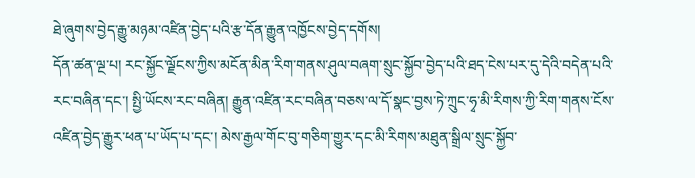ཐེ་ཞུགས་བྱེད་རྒྱུ་མཉམ་འཛིན་བྱེད་པའི་རྩ་དོན་རྒྱུན་འཁྱོངས་བྱེད་དགོས།
དོན་ཚན་ལྔ་པ། རང་སྐྱོང་ལྗོངས་ཀྱིས་མངོན་མིན་རིག་གནས་ཤུལ་བཞག་སྲུང་སྐྱོབ་བྱེད་པའི་ཐད་ངེས་པར་དུ་དེའི་བདེན་པའི་རང་བཞིན་དང་། སྤྱི་ཡོངས་རང་བཞིན། རྒྱུན་འཛིན་རང་བཞིན་བཅས་ལ་དོ་སྣང་བྱས་ཏེ་ཀྲུང་ཧྭ་མི་རིགས་ཀྱི་རིག་གནས་ངོས་འཛིན་བྱེད་རྒྱུར་ཕན་པ་ཡོད་པ་དང་། མེས་རྒྱལ་གོང་བུ་གཅིག་གྱུར་དང་མི་རིགས་མཐུན་སྒྲིལ་སྲུང་སྐྱོབ་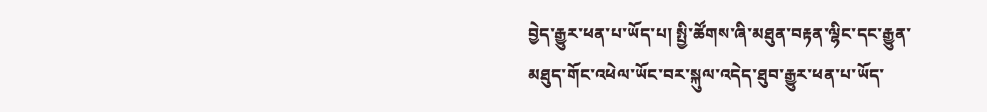བྱེད་རྒྱུར་ཕན་པ་ཡོད་པ། སྤྱི་ཚོགས་ཞི་མཐུན་བརྟན་ལྷིང་དང་རྒྱུན་མཐུད་གོང་འཕེལ་ཡོང་བར་སྐུལ་འདེད་ཐུབ་རྒྱུར་ཕན་པ་ཡོད་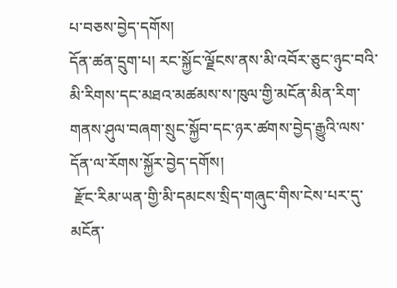པ་བཅས་བྱེད་དགོས།
དོན་ཚན་དྲུག་པ། རང་སྐྱོང་ལྗོངས་ནས་མི་འབོར་ཅུང་ཉུང་བའི་མི་རིགས་དང་མཐའ་མཚམས་ས་ཁུལ་གྱི་མངོན་མིན་རིག་གནས་ཤུལ་བཞག་སྲུང་སྐྱོབ་དང་ཉར་ཚགས་བྱེད་རྒྱུའི་ལས་དོན་ལ་རོགས་སྐྱོར་བྱེད་དགོས།
 རྫོང་རིམ་ཡན་གྱི་མི་དམངས་སྲིད་གཞུང་གིས་ངེས་པར་དུ་མངོན་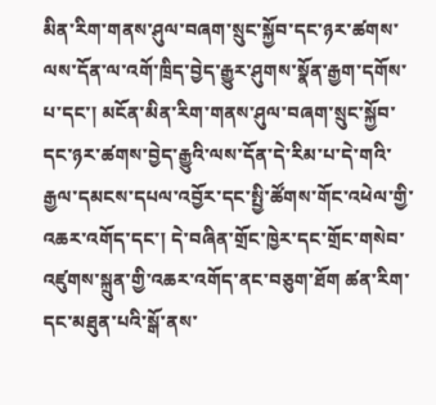མིན་རིག་གནས་ཤུལ་བཞག་སྲུང་སྐྱོབ་དང་ཉར་ཚགས་ལས་དོན་ལ་འགོ་ཁྲིད་བྱེད་རྒྱུར་ཤུགས་སྣོན་རྒྱག་དགོས་པ་དང་། མངོན་མིན་རིག་གནས་ཤུལ་བཞག་སྲུང་སྐྱོབ་དང་ཉར་ཚགས་བྱེད་རྒྱུའི་ལས་དོན་དེ་རིམ་པ་དེ་གའི་རྒྱལ་དམངས་དཔལ་འབྱོར་དང་སྤྱི་ཚོགས་གོང་འཕེལ་གྱི་འཆར་འགོད་དང་། དེ་བཞིན་གྲོང་ཁྱེར་དང་གྲོང་གསེབ་འཛུགས་སྐྲུན་གྱི་འཆར་འགོད་ནང་བཅུག་ཐོག ཚན་རིག་དང་མཐུན་པའི་སྒོ་ནས་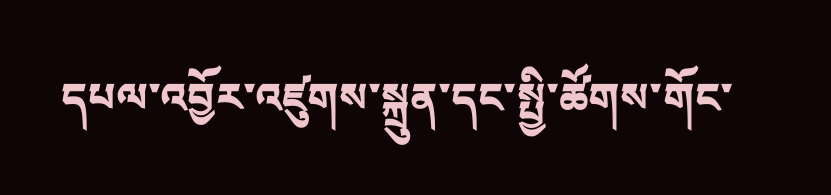དཔལ་འབྱོར་འཛུགས་སྐྲུན་དང་སྤྱི་ཚོགས་གོང་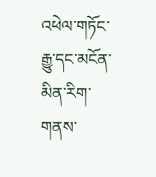འཕེལ་གཏོང་རྒྱུ་དང་མངོན་མིན་རིག་གནས་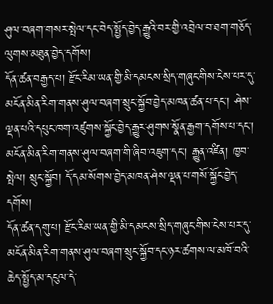ཤུལ་བཞག་གསར་སྤེལ་དང་བེད་སྤྱོད་བྱེད་རྒྱུའི་བར་གྱི་འབྲེལ་བ་ཐག་གཅོད་ལུགས་མཐུན་བྱེད་དགོས།
དོན་ཚན་བརྒྱད་པ། རྫོང་རིམ་ཡན་གྱི་མི་དམངས་སྲིད་གཞུང་གིས་ངེས་པར་དུ་མངོན་མིན་རིག་གནས་ཤུལ་བཞག་སྲུང་སྐྱོབ་བྱེད་མཁན་ཚན་པ་དང་། ཤེས་ལྡན་པའི་དཔུང་ཁག་འཛུགས་སྐྱོང་བྱེད་རྒྱུར་ཤུགས་སྣོན་རྒྱག་དགོས་པ་དང་། མངོན་མིན་རིག་གནས་ཤུལ་བཞག་གི་ཞིབ་འཇུག་དང་། རྒྱུན་འཛིན། ཁྱབ་སྤེལ། སྲུང་སྐྱོབ། དོ་དམ་སོགས་བྱེད་མཁན་ཤེས་ལྡན་པ་གསོ་སྐྱོང་བྱེད་དགོས།
དོན་ཚན་དགུ་པ། རྫོང་རིམ་ཡན་གྱི་མི་དམངས་སྲིད་གཞུང་གིས་ངེས་པར་དུ་མངོན་མིན་རིག་གནས་ཤུལ་བཞག་སྲུང་སྐྱོབ་དང་ཉར་ཚགས་ལ་མཁོ་བའི་ཆེད་སྤྱོད་མ་དངུལ་དེ་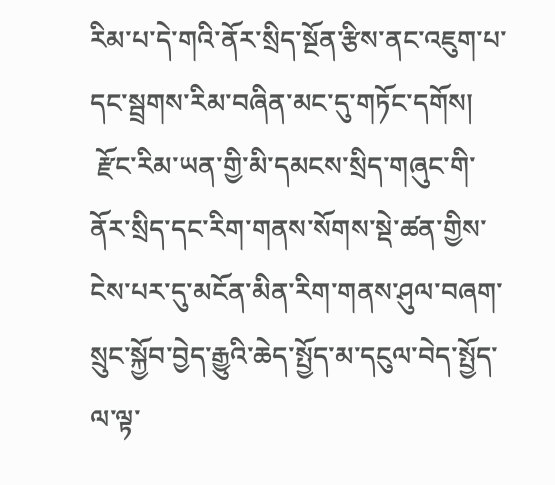རིམ་པ་དེ་གའི་ནོར་སྲིད་སྔོན་རྩིས་ནང་འཇུག་པ་དང་སྦྲགས་རིམ་བཞིན་མང་དུ་གཏོང་དགོས།
 རྫོང་རིམ་ཡན་གྱི་མི་དམངས་སྲིད་གཞུང་གི་ནོར་སྲིད་དང་རིག་གནས་སོགས་སྡེ་ཚན་གྱིས་ངེས་པར་དུ་མངོན་མིན་རིག་གནས་ཤུལ་བཞག་སྲུང་སྐྱོབ་བྱེད་རྒྱུའི་ཆེད་སྤྱོད་མ་དངུལ་བེད་སྤྱོད་ལ་ལྟ་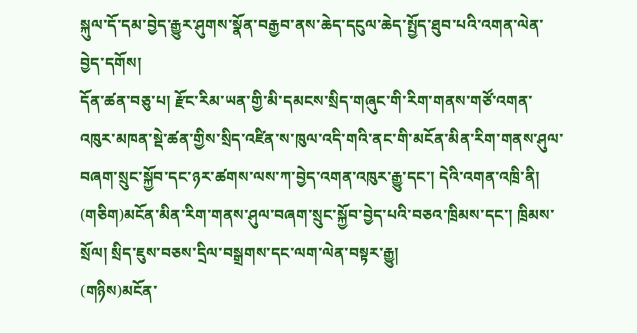སྐུལ་དོ་དམ་བྱེད་རྒྱུར་ཤུགས་སྣོན་བརྒྱབ་ནས་ཆེད་དངུལ་ཆེད་སྤྱོད་ཐུབ་པའི་འགན་ལེན་བྱེད་དགོས།
དོན་ཚན་བཅུ་པ། རྫོང་རིམ་ཡན་གྱི་མི་དམངས་སྲིད་གཞུང་གི་རིག་གནས་གཙོ་འགན་འཁུར་མཁན་སྡེ་ཚན་གྱིས་སྲིད་འཛིན་ས་ཁུལ་འདི་གའི་ནང་གི་མངོན་མིན་རིག་གནས་ཤུལ་བཞག་སྲུང་སྐྱོབ་དང་ཉར་ཚགས་ལས་ཀ་བྱེད་འགན་འཁུར་རྒྱུ་དང་། དེའི་འགན་འཁྲི་ནི།
(གཅིག)མངོན་མིན་རིག་གནས་ཤུལ་བཞག་སྲུང་སྐྱོབ་བྱེད་པའི་བཅའ་ཁྲིམས་དང་། ཁྲིམས་སྲོལ། སྲིད་ཇུས་བཅས་དྲིལ་བསྒྲགས་དང་ལག་ལེན་བསྟར་རྒྱུ།
(གཉིས)མངོན་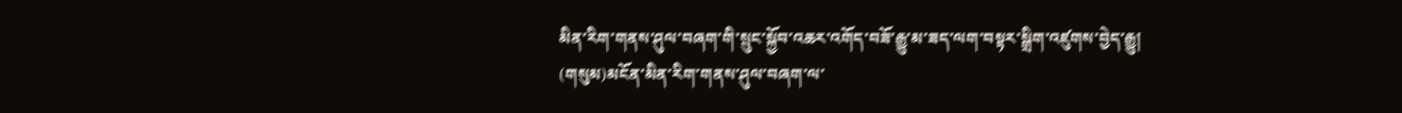མིན་རིག་གནས་ཤུལ་བཞག་གི་སྲུང་སྐྱོབ་འཆར་འགོད་བཟོ་རྒྱུ་མ་ཟད་ལག་བསྟར་སྒྲིག་འཛུགས་བྱེད་རྒྱུ།
(གསུམ)མངོན་མིན་རིག་གནས་ཤུལ་བཞག་ལ་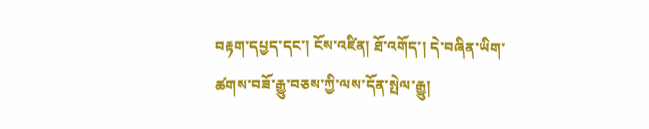བརྟག་དཔྱད་དང་། ངོས་འཛིན། ཐོ་འགོད་། དེ་བཞིན་ཡིག་ཚགས་བཟོ་རྒྱུ་བཅས་ཀྱི་ལས་དོན་སྤེལ་རྒྱུ།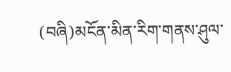(བཞི)མངོན་མིན་རིག་གནས་ཤུལ་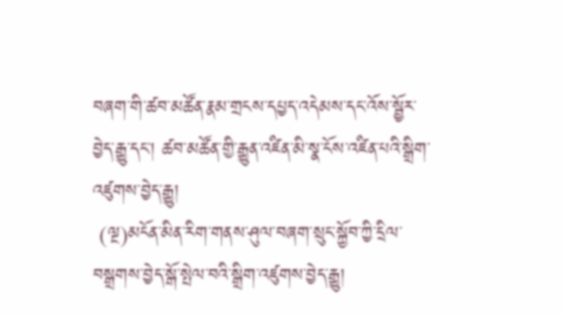བཞག་གི་ཚབ་མཚོན་རྣམ་གྲངས་དཔྱད་འདེམས་དང་འོས་སྦྱོར་བྱེད་རྒྱུ་དང་། ཚབ་མཚོན་གྱི་རྒྱུན་འཛིན་མི་སྣ་ངོས་འཛིན་པའི་སྒྲིག་འཛུགས་བྱེད་རྒྱུ།
 (ལྔ)མངོན་མིན་རིག་གནས་ཤུལ་བཞག་སྲུང་སྐྱོབ་ཀྱི་དྲིལ་བསྒྲགས་བྱེད་སྒོ་སྤེལ་བའི་སྒྲིག་འཛུགས་བྱེད་རྒྱུ།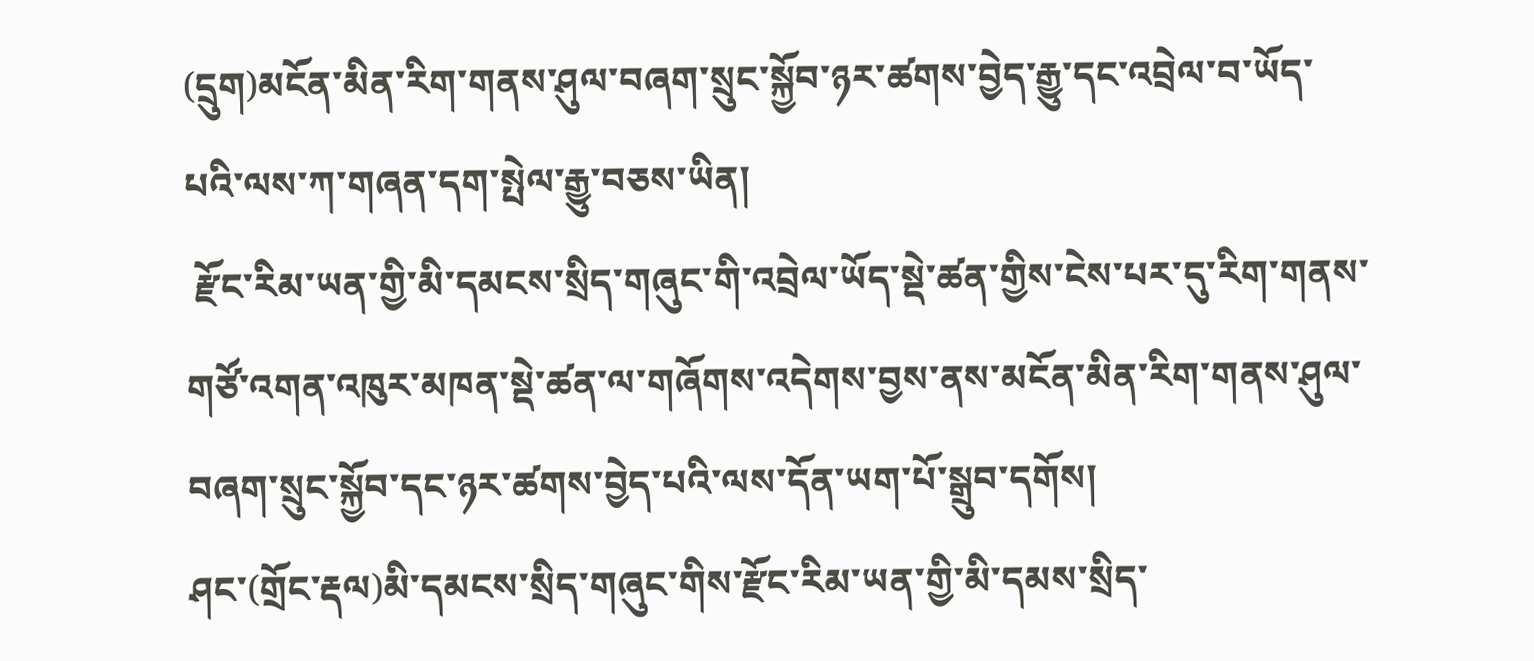(དྲུག)མངོན་མིན་རིག་གནས་ཤུལ་བཞག་སྲུང་སྐྱོབ་ཉར་ཚགས་བྱེད་རྒྱུ་དང་འབྲེལ་བ་ཡོད་པའི་ལས་ཀ་གཞན་དག་སྤེལ་རྒྱུ་བཅས་ཡིན།
 རྫོང་རིམ་ཡན་གྱི་མི་དམངས་སྲིད་གཞུང་གི་འབྲེལ་ཡོད་སྡེ་ཚན་གྱིས་ངེས་པར་དུ་རིག་གནས་གཙོ་འགན་འཁུར་མཁན་སྡེ་ཚན་ལ་གཞོགས་འདེགས་བྱས་ནས་མངོན་མིན་རིག་གནས་ཤུལ་བཞག་སྲུང་སྐྱོབ་དང་ཉར་ཚགས་བྱེད་པའི་ལས་དོན་ཡག་པོ་སྒྲུབ་དགོས།
ཤང་(གྲོང་རྡལ)མི་དམངས་སྲིད་གཞུང་གིས་རྫོང་རིམ་ཡན་གྱི་མི་དམས་སྲིད་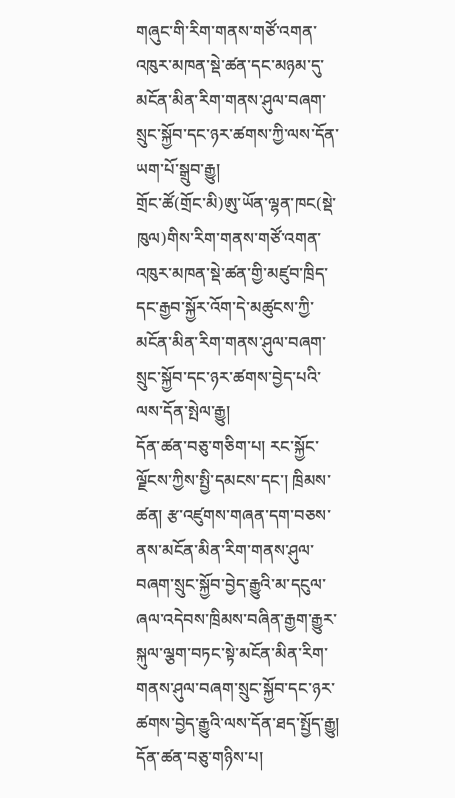གཞུང་གི་རིག་གནས་གཙོ་འགན་འཁུར་མཁན་སྡེ་ཚན་དང་མཉམ་དུ་མངོན་མིན་རིག་གནས་ཤུལ་བཞག་སྲུང་སྐྱོབ་དང་ཉར་ཚགས་ཀྱི་ལས་དོན་ཡག་པོ་སྒྲུབ་རྒྱུ།
གྲོང་ཚོ(གྲོང་མི)ཨུ་ཡོན་ལྷན་ཁང(སྡེ་ཁུལ)གིས་རིག་གནས་གཙོ་འགན་འཁུར་མཁན་སྡེ་ཚན་གྱི་མཛུབ་ཁྲིད་དང་རྒྱབ་སྐྱོར་འོག་དེ་མཚུངས་ཀྱི་མངོན་མིན་རིག་གནས་ཤུལ་བཞག་སྲུང་སྐྱོབ་དང་ཉར་ཚགས་བྱེད་པའི་ལས་དོན་སྤེལ་རྒྱུ།
དོན་ཚན་བཅུ་གཅིག་པ། རང་སྐྱོང་ལྗོངས་ཀྱིས་སྤྱི་དམངས་དང་། ཁྲིམས་ཚན། རྩ་འཛུགས་གཞན་དག་བཅས་ནས་མངོན་མིན་རིག་གནས་ཤུལ་བཞག་སྲུང་སྐྱོབ་བྱེད་རྒྱུའི་མ་དངུལ་ཞལ་འདེབས་ཁྲིམས་བཞིན་རྒྱག་རྒྱུར་སྐུལ་ལྕག་བཏང་སྟེ་མངོན་མིན་རིག་གནས་ཤུལ་བཞག་སྲུང་སྐྱོབ་དང་ཉར་ཚགས་བྱེད་རྒྱུའི་ལས་དོན་ཐད་སྤྱོད་རྒྱུ།
དོན་ཚན་བཅུ་གཉིས་པ།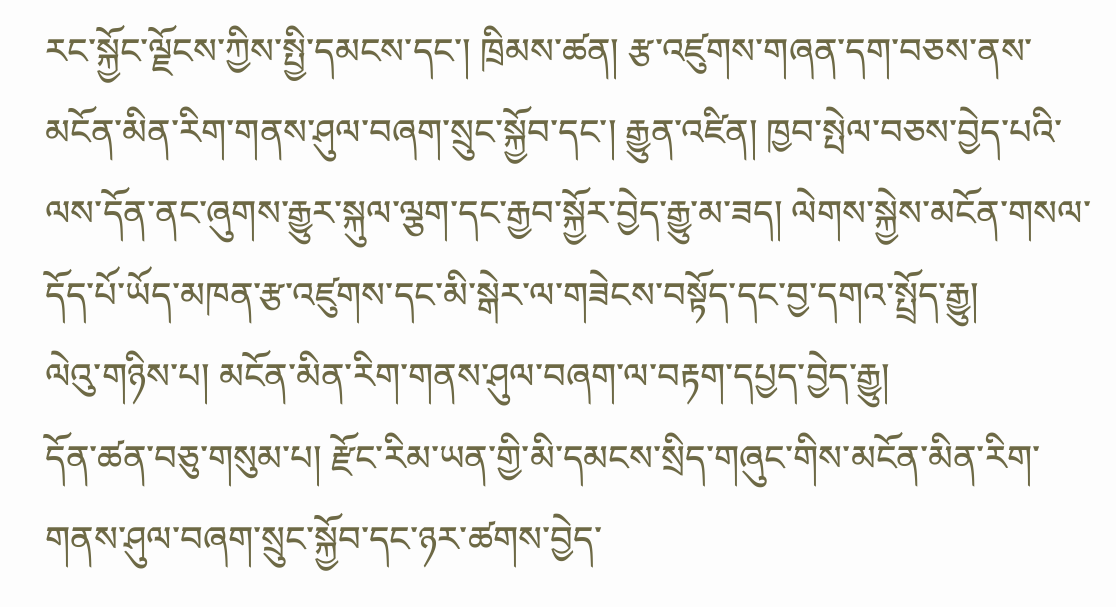རང་སྐྱོང་ལྗོངས་ཀྱིས་སྤྱི་དམངས་དང་། ཁྲིམས་ཚན། རྩ་འཛུགས་གཞན་དག་བཅས་ནས་མངོན་མིན་རིག་གནས་ཤུལ་བཞག་སྲུང་སྐྱོབ་དང་། རྒྱུན་འཛིན། ཁྱབ་སྤེལ་བཅས་བྱེད་པའི་ལས་དོན་ནང་ཞུགས་རྒྱུར་སྐུལ་ལྕག་དང་རྒྱབ་སྐྱོར་བྱེད་རྒྱུ་མ་ཟད། ལེགས་སྐྱེས་མངོན་གསལ་དོད་པོ་ཡོད་མཁན་རྩ་འཛུགས་དང་མི་སྒེར་ལ་གཟེངས་བསྟོད་དང་བྱ་དགའ་སྤྲོད་རྒྱུ།
ལེའུ་གཉིས་པ། མངོན་མིན་རིག་གནས་ཤུལ་བཞག་ལ་བརྟག་དཔྱད་བྱེད་རྒྱུ།
དོན་ཚན་བཅུ་གསུམ་པ། རྫོང་རིམ་ཡན་གྱི་མི་དམངས་སྲིད་གཞུང་གིས་མངོན་མིན་རིག་གནས་ཤུལ་བཞག་སྲུང་སྐྱོབ་དང་ཉར་ཚགས་བྱེད་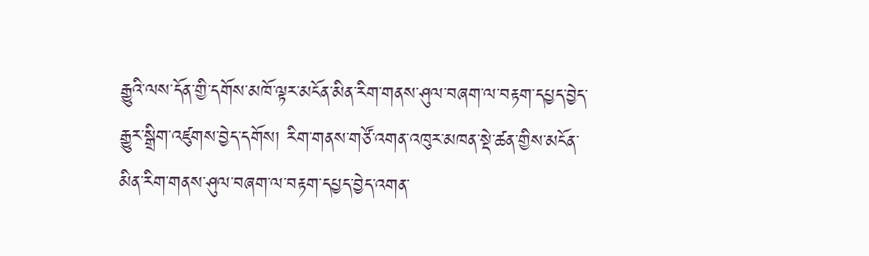རྒྱུའི་ལས་དོན་གྱི་དགོས་མཁོ་ལྟར་མངོན་མིན་རིག་གནས་ཤུལ་བཞག་ལ་བརྟག་དཔྱད་བྱེད་རྒྱུར་སྒྲིག་འཛུགས་བྱེད་དགོས། རིག་གནས་གཙོ་འགན་འཁུར་མཁན་སྡེ་ཚན་གྱིས་མངོན་མིན་རིག་གནས་ཤུལ་བཞག་ལ་བརྟག་དཔྱད་བྱེད་འགན་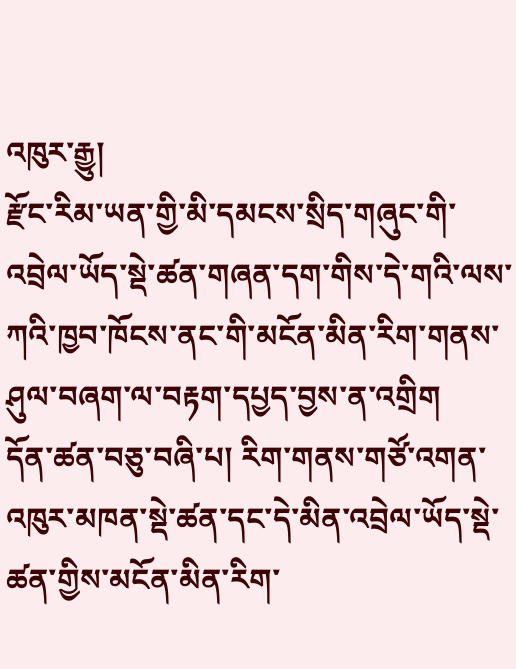འཁུར་རྒྱུ།
རྫོང་རིམ་ཡན་གྱི་མི་དམངས་སྲིད་གཞུང་གི་འབྲེལ་ཡོད་སྡེ་ཚན་གཞན་དག་གིས་དེ་གའི་ལས་ཀའི་ཁྱབ་ཁོངས་ནང་གི་མངོན་མིན་རིག་གནས་ཤུལ་བཞག་ལ་བརྟག་དཔྱད་བྱས་ན་འགྲིག
དོན་ཚན་བཅུ་བཞི་པ། རིག་གནས་གཙོ་འགན་འཁུར་མཁན་སྡེ་ཚན་དང་དེ་མིན་འབྲེལ་ཡོད་སྡེ་ཚན་གྱིས་མངོན་མིན་རིག་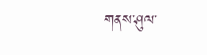གནས་ཤུལ་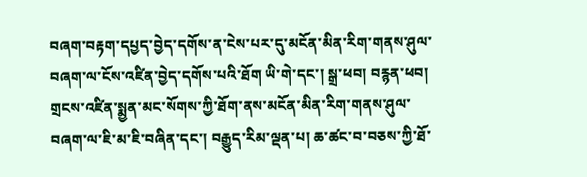བཞག་བརྟག་དཔྱད་བྱེད་དགོས་ན་ངེས་པར་དུ་མངོན་མིན་རིག་གནས་ཤུལ་བཞག་ལ་ངོས་འཛིན་བྱེད་དགོས་པའི་ཐོག ཡི་གེ་དང་། སྒྲ་ཕབ། བརྙན་ཕབ། གྲངས་འཛིན་སྨྱན་མང་སོགས་ཀྱི་ཐོག་ནས་མངོན་མིན་རིག་གནས་ཤུལ་བཞག་ལ་ཇི་མ་ཇི་བཞིན་དང་། བརྒྱུད་རིམ་ལྡན་པ། ཆ་ཚང་བ་བཅས་ཀྱི་ཐོ་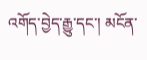འགོད་བྱེད་རྒྱུ་དང་། མངོན་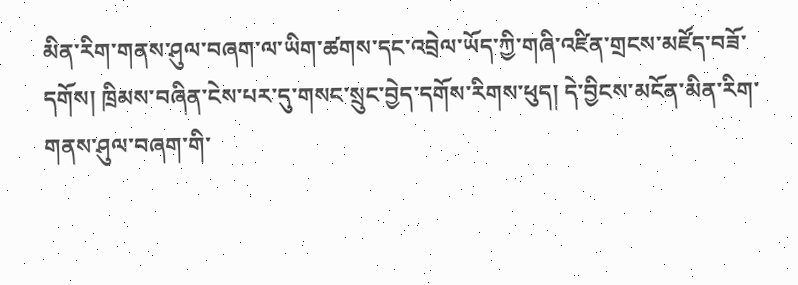མིན་རིག་གནས་ཤུལ་བཞག་ལ་ཡིག་ཚགས་དང་འབྲེལ་ཡོད་ཀྱི་གཞི་འཛིན་གྲངས་མཛོད་བཟོ་དགོས། ཁྲིམས་བཞིན་ངེས་པར་དུ་གསང་སྲུང་བྱེད་དགོས་རིགས་ཕུད། དེ་བྱིངས་མངོན་མིན་རིག་གནས་ཤུལ་བཞག་གི་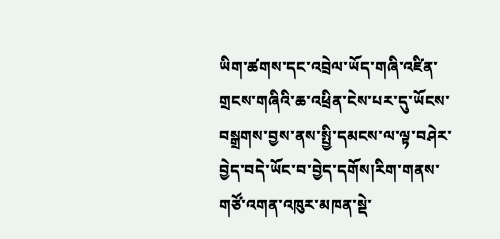ཡིག་ཚགས་དང་འབྲེལ་ཡོད་གཞི་འཛིན་གྲངས་གཞིའི་ཆ་འཕྲིན་ངེས་པར་དུ་ཡོངས་བསྒྲགས་བྱས་ནས་སྤྱི་དམངས་ལ་ལྟ་བཤེར་བྱེད་བདེ་ཡོང་བ་བྱེད་དགོས།རིག་གནས་གཙོ་འགན་འཁུར་མཁན་སྡེ་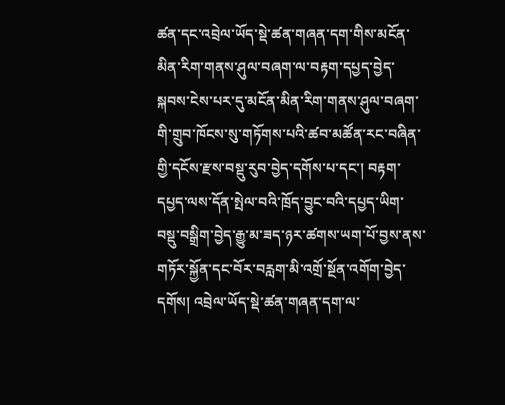ཚན་དང་འབྲེལ་ཡོད་སྡེ་ཚན་གཞན་དག་གིས་མངོན་མིན་རིག་གནས་ཤུལ་བཞག་ལ་བརྟག་དཔྱད་བྱེད་སྐབས་ངེས་པར་དུ་མངོན་མིན་རིག་གནས་ཤུལ་བཞག་གི་གྲུབ་ཁོངས་སུ་གཏོགས་པའི་ཚབ་མཚོན་རང་བཞིན་གྱི་དངོས་རྫས་བསྡུ་རུབ་བྱེད་དགོས་པ་དང་། བརྟག་དཔྱད་ལས་དོན་སྤེལ་བའི་ཁྲོད་བྱུང་བའི་དཔྱད་ཡིག་བསྡུ་བསྒྲིག་བྱེད་རྒྱུ་མ་ཟད་ཉར་ཚགས་ཡག་པོ་བྱས་ནས་གཏོར་སྐྱོན་དང་བོར་བརླག་མི་འགྲོ་སྔོན་འགོག་བྱེད་དགོས། འབྲེལ་ཡོད་སྡེ་ཚན་གཞན་དག་ལ་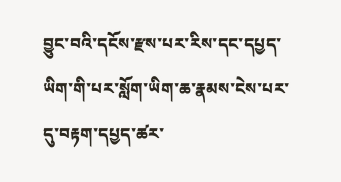བྱུང་བའི་དངོས་རྫས་པར་རིས་དང་དཔྱད་ཡིག་གི་པར་སློག་ཡིག་ཆ་རྣམས་ངེས་པར་དུ་བརྟག་དཔྱད་ཚར་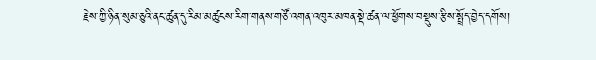རྗེས་ཀྱི་ཉིན་སུམ་ཅུའི་ནང་ཚུན་དུ་རིམ་མཚུངས་རིག་གནས་གཙོ་འགན་འཁུར་མཁན་སྡེ་ཚན་ལ་ཕྱོགས་བསྡུས་རྩིས་སྤྲོད་བྱེད་དགོས།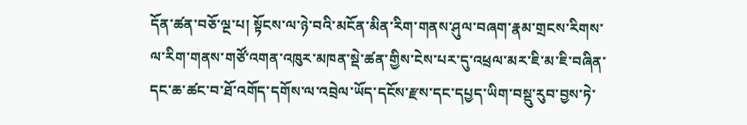དོན་ཚན་བཅོ་ལྔ་པ། སྟོངས་ལ་ཉེ་བའི་མངོན་མིན་རིག་གནས་ཤུལ་བཞག་རྣམ་གྲངས་རིགས་ལ་རིག་གནས་གཙོ་འགན་འཁུར་མཁན་སྡེ་ཚན་གྱིས་ངེས་པར་དུ་འཕྲལ་མར་ཇི་མ་ཇི་བཞིན་དང་ཆ་ཚང་བ་ཐོ་འགོད་དགོས་ལ་འབྲེལ་ཡོད་དངོས་རྫས་དང་དཔྱད་ཡིག་བསྡུ་རུབ་བྱས་ཏེ་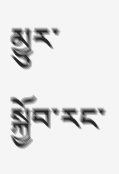མྱུར་སྐྱོབ་རང་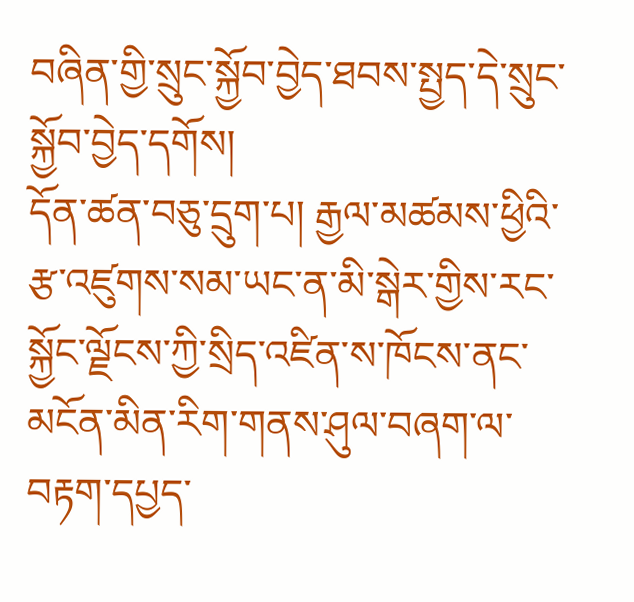བཞིན་གྱི་སྲུང་སྐྱོབ་བྱེད་ཐབས་སྤྱད་དེ་སྲུང་སྐྱོབ་བྱེད་དགོས།
དོན་ཚན་བཅུ་དྲུག་པ། རྒྱལ་མཚམས་ཕྱིའི་རྩ་འཛུགས་སམ་ཡང་ན་མི་སྒེར་གྱིས་རང་སྐྱོང་ལྗོངས་ཀྱི་སྲིད་འཛིན་ས་ཁོངས་ནང་མངོན་མིན་རིག་གནས་ཤུལ་བཞག་ལ་བརྟག་དཔྱད་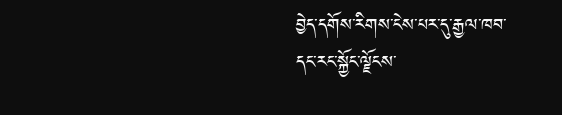བྱེད་དགོས་རིགས་ངེས་པར་དུ་རྒྱལ་ཁབ་དང་རང་སྐྱོང་ལྗོངས་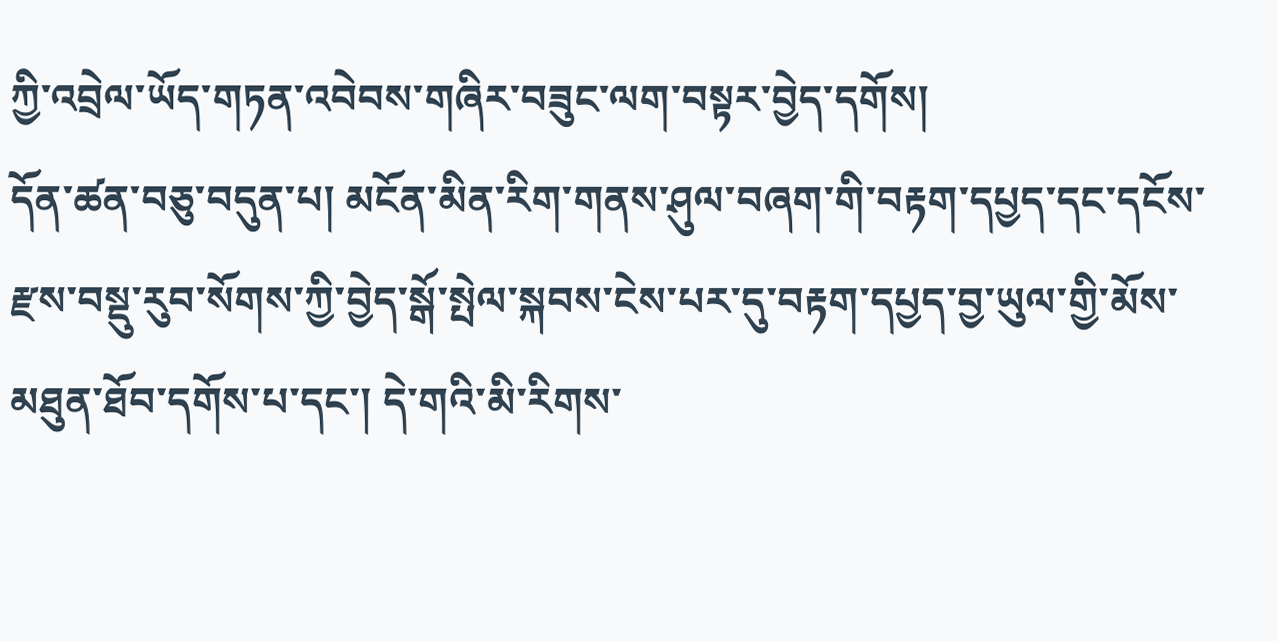ཀྱི་འབྲེལ་ཡོད་གཏན་འབེབས་གཞིར་བཟུང་ལག་བསྟར་བྱེད་དགོས།
དོན་ཚན་བཅུ་བདུན་པ། མངོན་མིན་རིག་གནས་ཤུལ་བཞག་གི་བརྟག་དཔྱད་དང་དངོས་རྫས་བསྡུ་རུབ་སོགས་ཀྱི་བྱེད་སྒོ་སྤེལ་སྐབས་ངེས་པར་དུ་བརྟག་དཔྱད་བྱ་ཡུལ་གྱི་མོས་མཐུན་ཐོབ་དགོས་པ་དང་། དེ་གའི་མི་རིགས་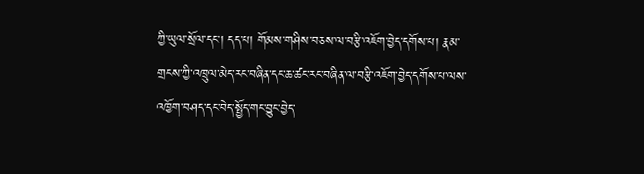ཀྱི་ཡུལ་སྲོལ་དང་། དད་པ། གོམས་གཤིས་བཅས་ལ་བརྩི་འཇོག་བྱེད་དགོས་པ། རྣམ་གྲངས་ཀྱི་འཁྲུལ་མེད་རང་བཞིན་དང་ཆ་ཚང་རང་བཞིན་ལ་བརྩི་འཇོག་བྱེད་དགོས་པ་ལས་འཁྱོག་བཤད་དང་བེད་སྤྱོད་གང་བྱུང་བྱེད་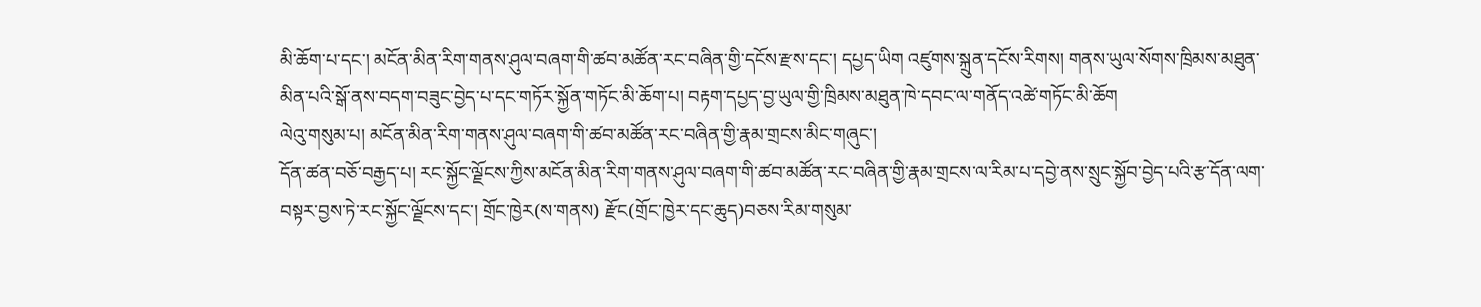མི་ཆོག་པ་དང་། མངོན་མིན་རིག་གནས་ཤུལ་བཞག་གི་ཚབ་མཚོན་རང་བཞིན་གྱི་དངོས་རྫས་དང་། དཔྱད་ཡིག འཛུགས་སྐྲུན་དངོས་རིགས། གནས་ཡུལ་སོགས་ཁྲིམས་མཐུན་མིན་པའི་སྒོ་ནས་བདག་བཟུང་བྱེད་པ་དང་གཏོར་སྐྱོན་གཏོང་མི་ཆོག་པ། བརྟག་དཔྱད་བྱ་ཡུལ་གྱི་ཁྲིམས་མཐུན་ཁེ་དབང་ལ་གནོད་འཚེ་གཏོང་མི་ཆོག
ལེའུ་གསུམ་པ། མངོན་མིན་རིག་གནས་ཤུལ་བཞག་གི་ཚབ་མཚོན་རང་བཞིན་གྱི་རྣམ་གྲངས་མིང་གཞུང་།
དོན་ཚན་བཅོ་བརྒྱད་པ། རང་སྐྱོང་ལྗོངས་ཀྱིས་མངོན་མིན་རིག་གནས་ཤུལ་བཞག་གི་ཚབ་མཚོན་རང་བཞིན་གྱི་རྣམ་གྲངས་ལ་རིམ་པ་དབྱེ་ནས་སྲུང་སྐྱོབ་བྱེད་པའི་རྩ་དོན་ལག་བསྟར་བྱས་ཏེ་རང་སྐྱོང་ལྗོངས་དང་། གྲོང་ཁྱེར(ས་གནས) རྫོང(གྲོང་ཁྱེར་དང་ཆུད)བཅས་རིམ་གསུམ་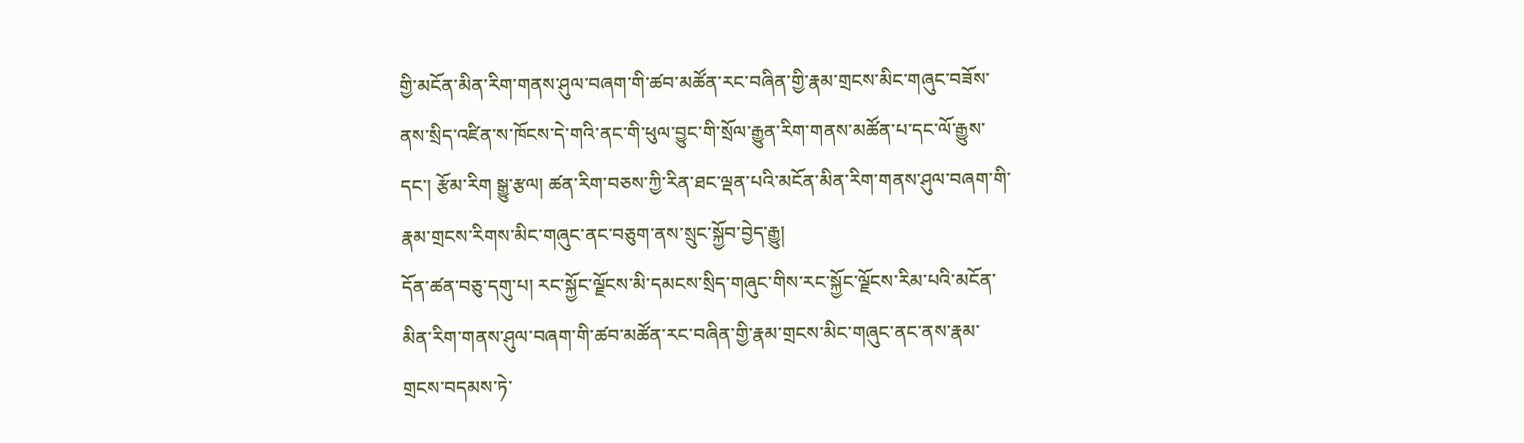གྱི་མངོན་མིན་རིག་གནས་ཤུལ་བཞག་གི་ཚབ་མཚོན་རང་བཞིན་གྱི་རྣམ་གྲངས་མིང་གཞུང་བཟོས་ནས་སྲིད་འཛིན་ས་ཁོངས་དེ་གའི་ནང་གི་ཕུལ་བྱུང་གི་སྲོལ་རྒྱུན་རིག་གནས་མཚོན་པ་དང་ལོ་རྒྱུས་དང་། རྩོམ་རིག སྒྱུ་རྩལ། ཚན་རིག་བཅས་ཀྱི་རིན་ཐང་ལྡན་པའི་མངོན་མིན་རིག་གནས་ཤུལ་བཞག་གི་རྣམ་གྲངས་རིགས་མིང་གཞུང་ནང་བཅུག་ནས་སྲུང་སྐྱོབ་བྱེད་རྒྱུ།
དོན་ཚན་བཅུ་དགུ་པ། རང་སྐྱོང་ལྗོངས་མི་དམངས་སྲིད་གཞུང་གིས་རང་སྐྱོང་ལྗོངས་རིམ་པའི་མངོན་མིན་རིག་གནས་ཤུལ་བཞག་གི་ཚབ་མཚོན་རང་བཞིན་གྱི་རྣམ་གྲངས་མིང་གཞུང་ནང་ནས་རྣམ་གྲངས་བདམས་ཏེ་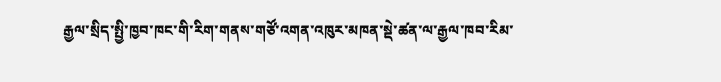རྒྱལ་སྲིད་སྤྱི་ཁྱབ་ཁང་གི་རིག་གནས་གཙོ་འགན་འཁུར་མཁན་སྡེ་ཚན་ལ་རྒྱལ་ཁབ་རིམ་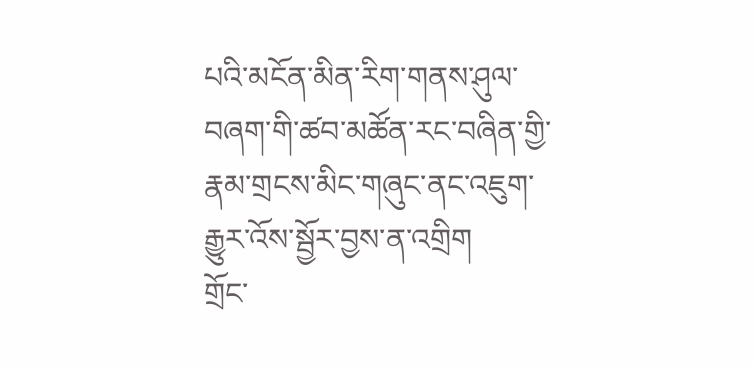པའི་མངོན་མིན་རིག་གནས་ཤུལ་བཞག་གི་ཚབ་མཚོན་རང་བཞིན་གྱི་རྣམ་གྲངས་མིང་གཞུང་ནང་འཇུག་རྒྱུར་འོས་སྦྱོར་བྱས་ན་འགྲིག
གྲོང་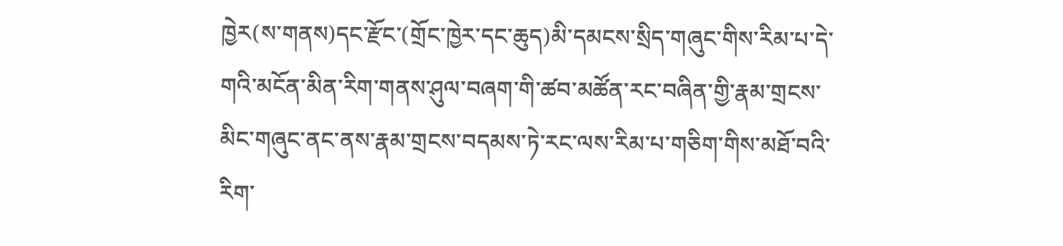ཁྱེར(ས་གནས)དང་རྫོང་(གྲོང་ཁྱེར་དང་ཆུད)མི་དམངས་སྲིད་གཞུང་གིས་རིམ་པ་དེ་གའི་མངོན་མིན་རིག་གནས་ཤུལ་བཞག་གི་ཚབ་མཚོན་རང་བཞིན་གྱི་རྣམ་གྲངས་མིང་གཞུང་ནང་ནས་རྣམ་གྲངས་བདམས་ཏེ་རང་ལས་རིམ་པ་གཅིག་གིས་མཐོ་བའི་རིག་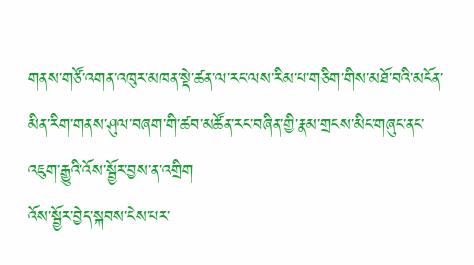གནས་གཙོ་འགན་འཁུར་མཁན་སྡེ་ཚན་ལ་རང་ལས་རིམ་པ་གཅིག་གིས་མཐོ་བའི་མངོན་མིན་རིག་གནས་ཤུལ་བཞག་གི་ཚབ་མཚོན་རང་བཞིན་གྱི་རྣམ་གྲངས་མིང་གཞུང་ནང་འཇུག་རྒྱུའི་འོས་སྦྱོར་བྱས་ན་འགྲིག
འོས་སྦྱོར་བྱེད་སྐབས་ངེས་པར་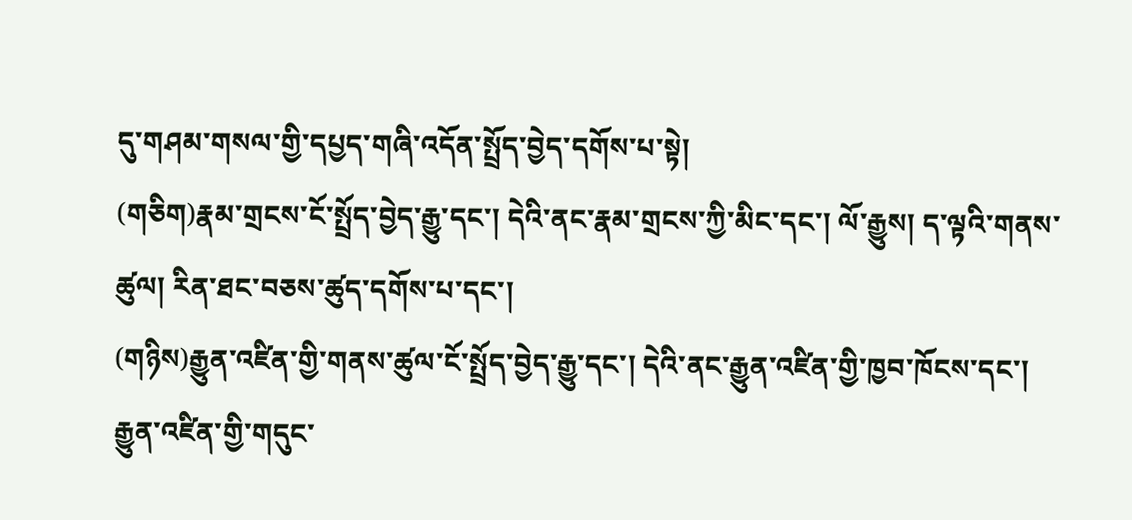དུ་གཤམ་གསལ་གྱི་དཔྱད་གཞི་འདོན་སྤྲོད་བྱེད་དགོས་པ་སྟེ།
(གཅིག)རྣམ་གྲངས་ངོ་སྤྲོད་བྱེད་རྒྱུ་དང་། དེའི་ནང་རྣམ་གྲངས་ཀྱི་མིང་དང་། ལོ་རྒྱུས། ད་ལྟའི་གནས་ཚུལ། རིན་ཐང་བཅས་ཚུད་དགོས་པ་དང་།
(གཉིས)རྒྱུན་འཛིན་གྱི་གནས་ཚུལ་ངོ་སྤྲོད་བྱེད་རྒྱུ་དང་། དེའི་ནང་རྒྱུན་འཛིན་གྱི་ཁྱབ་ཁོངས་དང་། རྒྱུན་འཛིན་གྱི་གདུང་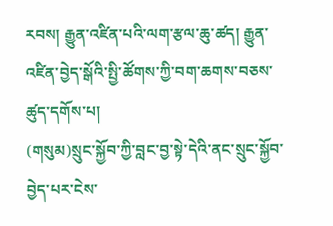རབས། རྒྱུན་འཛིན་པའི་ལག་རྩལ་ཆུ་ཚད། རྒྱུན་འཛིན་བྱེད་སྒོའི་སྤྱི་ཚོགས་ཀྱི་བག་ཆགས་བཅས་ཚུད་དགོས་པ།
(གསུམ)སྲུང་སྐྱོབ་ཀྱི་བླང་བྱ་སྟེ་དེའི་ནང་སྲུང་སྐྱོབ་བྱེད་པར་ངེས་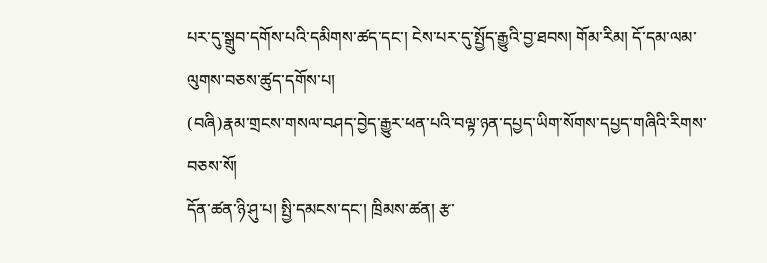པར་དུ་སྒྲུབ་དགོས་པའི་དམིགས་ཚད་དང་། ངེས་པར་དུ་སྤྱོད་རྒྱུའི་བྱ་ཐབས། གོམ་རིམ། དོ་དམ་ལམ་ལུགས་བཅས་ཚུད་དགོས་པ།
(བཞི)རྣམ་གྲངས་གསལ་བཤད་བྱེད་རྒྱུར་ཕན་པའི་བལྟ་ཉན་དཔྱད་ཡིག་སོགས་དཔྱད་གཞིའི་རིགས་བཅས་སོ།
དོན་ཚན་ཉི་ཤུ་པ། སྤྱི་དམངས་དང་། ཁྲིམས་ཚན། རྩ་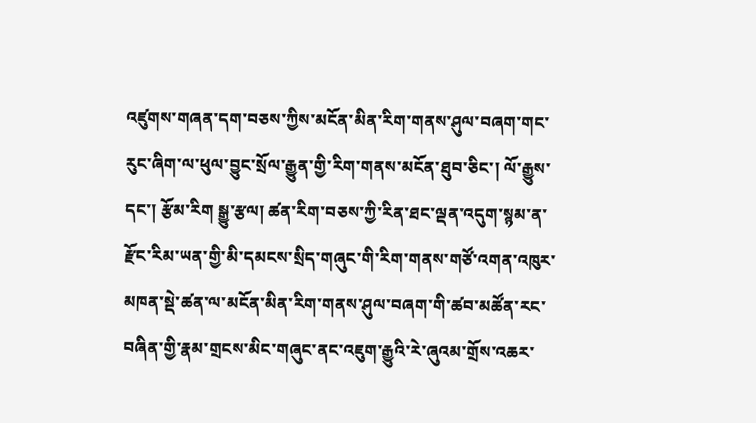འཛུགས་གཞན་དག་བཅས་ཀྱིས་མངོན་མིན་རིག་གནས་ཤུལ་བཞག་གང་རུང་ཞིག་ལ་ཕུལ་བྱུང་སྲོལ་རྒྱུན་གྱི་རིག་གནས་མངོན་ཐུབ་ཅིང་། ལོ་རྒྱུས་དང་། རྩོམ་རིག སྒྱུ་རྩལ། ཚན་རིག་བཅས་ཀྱི་རིན་ཐང་ལྡན་འདུག་སྙམ་ན་རྫོང་རིམ་ཡན་གྱི་མི་དམངས་སྲིད་གཞུང་གི་རིག་གནས་གཙོ་འགན་འཁུར་མཁན་སྡེ་ཚན་ལ་མངོན་མིན་རིག་གནས་ཤུལ་བཞག་གི་ཚབ་མཚོན་རང་བཞིན་གྱི་རྣམ་གྲངས་མིང་གཞུང་ནང་འཇུག་རྒྱུའི་རེ་ཞུའམ་གྲོས་འཆར་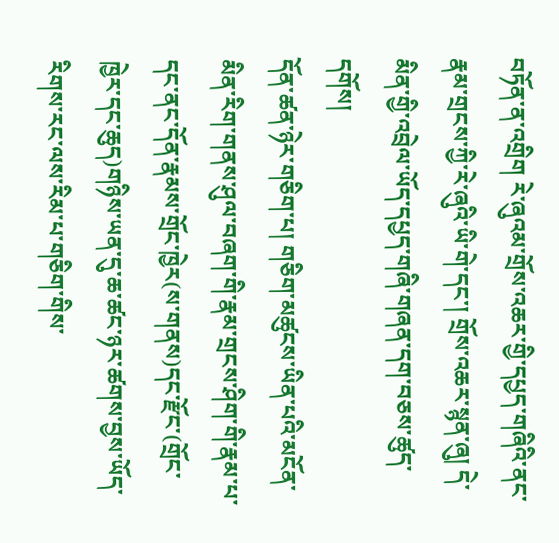བཏོན་ན་འགྲིག རེ་ཞུའམ་གྲོས་འཆར་གྱི་དཔྱད་གཞིའི་ནང་རྣམ་གྲངས་ཀྱི་རེ་ཞུའི་ཡི་གེ་དང་། གྲོས་འཆར་སྙན་ཞུ། དེ་མིན་གྱི་འབྲེལ་ཡོད་དཔྱད་གཞི་གཞན་དག་བཅས་ཚུད་དགོས།
དོན་ཚན་ཉེར་གཅིག་པ། གཅིག་མཚུངས་ཡིན་པའི་མངོན་མིན་རིག་གནས་ཤུལ་བཞག་གི་རྣམ་གྲངས་ཤིག་གི་རྣམ་པ་དང་ནང་དོན་རྣམས་གྲོང་ཁྱེར(ས་གནས)དང་རྫོང་(གྲོང་ཁྱེར་དང་ཆུད)གཉིས་ཡན་དུ་ཆ་ཚང་ཉར་ཚགས་བྱས་ཡོད་རིགས་རང་ལས་རིམ་པ་གཅིག་གིས་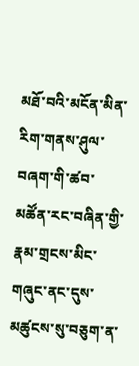མཐོ་བའི་མངོན་མིན་རིག་གནས་ཤུལ་བཞག་གི་ཚབ་མཚོན་རང་བཞིན་གྱི་རྣམ་གྲངས་མིང་གཞུང་ནང་དུས་མཚུངས་སུ་བཅུག་ན་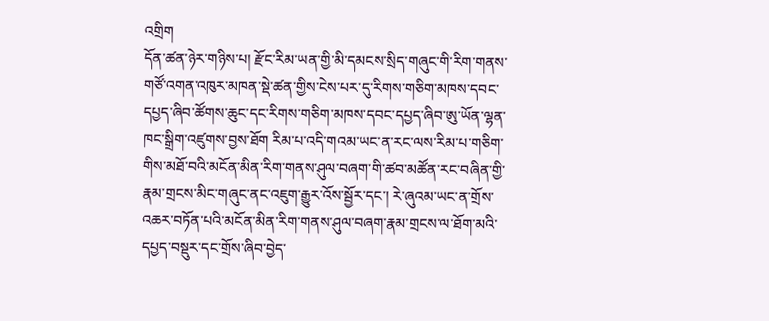འགྲིག
དོན་ཚན་ཉེར་གཉིས་པ། རྫོང་རིམ་ཡན་གྱི་མི་དམངས་སྲིད་གཞུང་གི་རིག་གནས་གཙོ་འགན་འཁུར་མཁན་སྡེ་ཚན་གྱིས་ངེས་པར་དུ་རིགས་གཅིག་མཁས་དབང་དཔྱད་ཞིབ་ཚོགས་ཆུང་དང་རིགས་གཅིག་མཁས་དབང་དཔྱད་ཞིབ་ཨུ་ཡོན་ལྷན་ཁང་སྒྲིག་འཛུགས་བྱས་ཐོག རིམ་པ་འདི་གའམ་ཡང་ན་རང་ལས་རིམ་པ་གཅིག་གིས་མཐོ་བའི་མངོན་མིན་རིག་གནས་ཤུལ་བཞག་གི་ཚབ་མཚོན་རང་བཞིན་གྱི་རྣམ་གྲངས་མིང་གཞུང་ནང་འཇུག་རྒྱུར་འོས་སྦྱོར་དང་། རེ་ཞུའམ་ཡང་ན་གྲོས་འཆར་བཏོན་པའི་མངོན་མིན་རིག་གནས་ཤུལ་བཞག་རྣམ་གྲངས་ལ་ཐོག་མའི་དཔྱད་བསྡུར་དང་གྲོས་ཞིབ་བྱེད་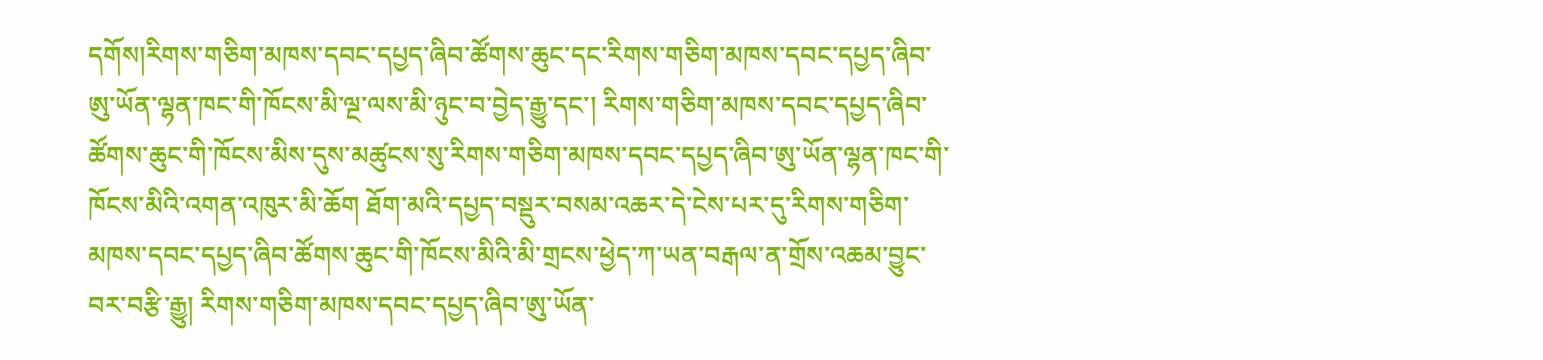དགོས།རིགས་གཅིག་མཁས་དབང་དཔྱད་ཞིབ་ཚོགས་ཆུང་དང་རིགས་གཅིག་མཁས་དབང་དཔྱད་ཞིབ་ཨུ་ཡོན་ལྷན་ཁང་གི་ཁོངས་མི་ལྔ་ལས་མི་ཉུང་བ་བྱེད་རྒྱུ་དང་། རིགས་གཅིག་མཁས་དབང་དཔྱད་ཞིབ་ཚོགས་ཆུང་གི་ཁོངས་མིས་དུས་མཚུངས་སུ་རིགས་གཅིག་མཁས་དབང་དཔྱད་ཞིབ་ཨུ་ཡོན་ལྷན་ཁང་གི་ཁོངས་མིའི་འགན་འཁུར་མི་ཆོག ཐོག་མའི་དཔྱད་བསྡུར་བསམ་འཆར་དེ་ངེས་པར་དུ་རིགས་གཅིག་མཁས་དབང་དཔྱད་ཞིབ་ཚོགས་ཆུང་གི་ཁོངས་མིའི་མི་གྲངས་ཕྱེད་ཀ་ཡན་བརྒལ་ན་གྲོས་འཆམ་བྱུང་བར་བརྩི་རྒྱུ། རིགས་གཅིག་མཁས་དབང་དཔྱད་ཞིབ་ཨུ་ཡོན་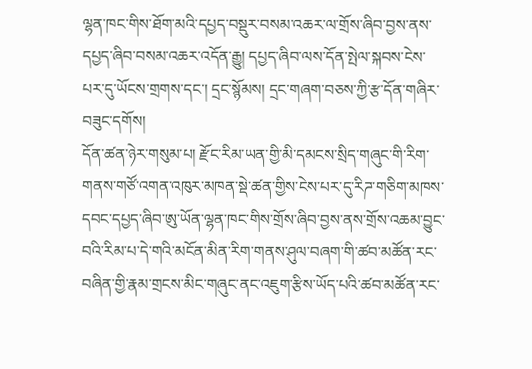ལྷན་ཁང་གིས་ཐོག་མའི་དཔྱད་བསྡུར་བསམ་འཆར་ལ་གྲོས་ཞིབ་བྱས་ནས་དཔྱད་ཞིབ་བསམ་འཆར་འདོན་རྒྱུ། དཔྱད་ཞིབ་ལས་དོན་སྤེལ་སྐབས་ངེས་པར་དུ་ཡོངས་གྲགས་དང་། དྲང་སྙོམས། དྲང་གཞག་བཅས་ཀྱི་རྩ་དོན་གཞིར་བཟུང་དགོས།
དོན་ཚན་ཉེར་གསུམ་པ། རྫོང་རིམ་ཡན་གྱི་མི་དམངས་སྲིད་གཞུང་གི་རིག་གནས་གཙོ་འགན་འཁུར་མཁན་སྡེ་ཚན་གྱིས་ངེས་པར་དུ་རིཌ་གཅིག་མཁས་དབང་དཔྱད་ཞིབ་ཨུ་ཡོན་ལྷན་ཁང་གིས་གྲོས་ཞིབ་བྱས་ནས་གྲོས་འཆམ་བྱུང་བའི་རིམ་པ་དེ་གའི་མངོན་མིན་རིག་གནས་ཤུལ་བཞག་གི་ཚབ་མཚོན་རང་བཞིན་གྱི་རྣམ་གྲངས་མིང་གཞུང་ནང་འཇུག་རྩིས་ཡོད་པའི་ཚབ་མཚོན་རང་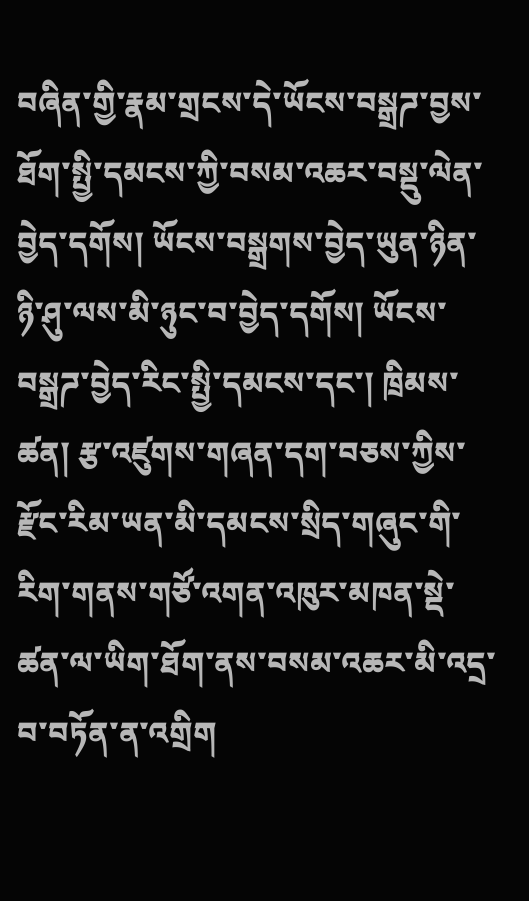བཞིན་གྱི་རྣམ་གྲངས་དེ་ཡོངས་བསྒྲཌ་བྱས་ཐོག་སྤྱི་དམངས་ཀྱི་བསམ་འཆར་བསྡུ་ལེན་བྱེད་དགོས། ཡོངས་བསྒྲགས་བྱེད་ཡུན་ཉིན་ཉི་ཤུ་ལས་མི་ཉུང་བ་བྱེད་དགོས། ཡོངས་བསྒྲཌ་བྱེད་རིང་སྤྱི་དམངས་དང་། ཁྲིམས་ཚན། རྩ་འཛུགས་གཞན་དག་བཅས་ཀྱིས་རྫོང་རིམ་ཡན་མི་དམངས་སྲིད་གཞུང་གི་རིག་གནས་གཙོ་འགན་འཁུར་མཁན་སྡེ་ཚན་ལ་ཡིག་ཐོག་ནས་བསམ་འཆར་མི་འདྲ་བ་བཏོན་ན་འགྲིག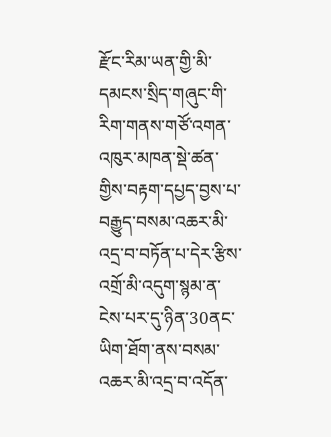རྫོང་རིམ་ཡན་གྱི་མི་དམངས་སྲིད་གཞུང་གི་རིག་གནས་གཙོ་འགན་འཁུར་མཁན་སྡེ་ཚན་གྱིས་བརྟག་དཔྱད་བྱས་པ་བརྒྱུད་བསམ་འཆར་མི་འདྲ་བ་བཏོན་པ་དེར་རྩིས་འགྲོ་མི་འདུག་སྙམ་ན་ངེས་པར་དུ་ཉིན་30ནང་ཡིག་ཐོག་ནས་བསམ་འཆར་མི་འདྲ་བ་འདོན་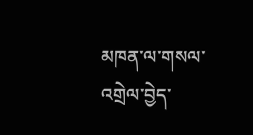མཁན་ལ་གསལ་འགྲེལ་བྱེད་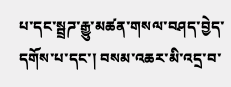པ་དང་སྦྲཌ་རྒྱུ་མཚན་གསལ་བཤད་བྱེད་དགོས་པ་དང་། བསམ་འཆར་མི་འདྲ་བ་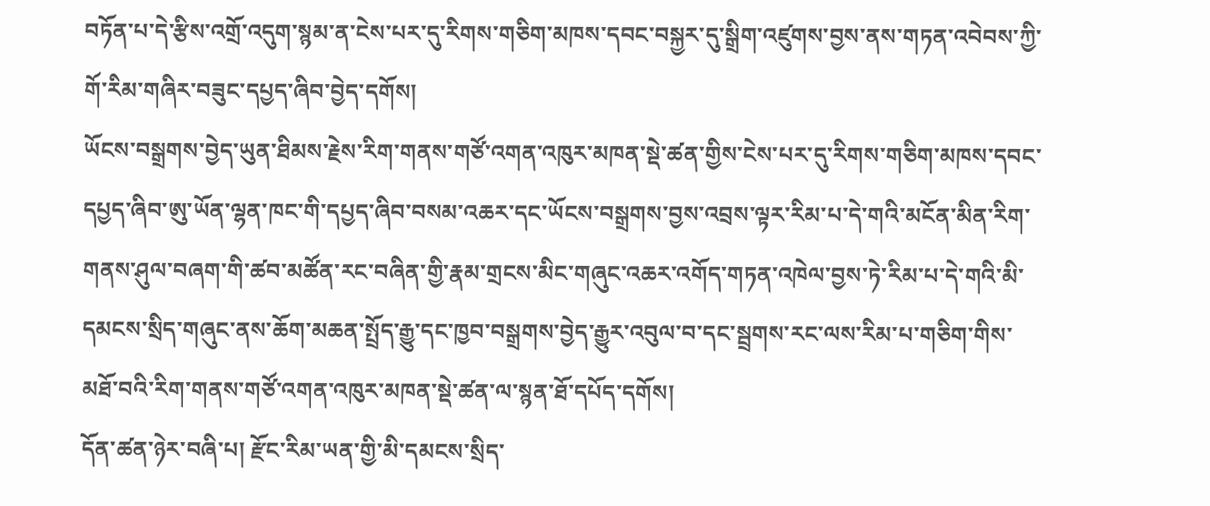བཏོན་པ་དེ་རྩིས་འགྲོ་འདུག་སྙམ་ན་ངེས་པར་དུ་རིགས་གཅིག་མཁས་དབང་བསྐྱར་དུ་སྒྲིག་འཛུགས་བྱས་ནས་གཏན་འབེབས་ཀྱི་གོ་རིམ་གཞིར་བཟུང་དཔྱད་ཞིབ་བྱེད་དགོས།
ཡོངས་བསྒྲགས་བྱེད་ཡུན་ཐིམས་རྗེས་རིག་གནས་གཙོ་འགན་འཁུར་མཁན་སྡེ་ཚན་གྱིས་ངེས་པར་དུ་རིགས་གཅིག་མཁས་དབང་དཔྱད་ཞིབ་ཨུ་ཡོན་ལྷན་ཁང་གི་དཔྱད་ཞིབ་བསམ་འཆར་དང་ཡོངས་བསྒྲགས་བྱས་འབྲས་ལྟར་རིམ་པ་དེ་གའི་མངོན་མིན་རིག་གནས་ཤུལ་བཞག་གི་ཚབ་མཚོན་རང་བཞིན་གྱི་རྣམ་གྲངས་མིང་གཞུང་འཆར་འགོད་གཏན་འཁེལ་བྱས་ཏེ་རིམ་པ་དེ་གའི་མི་དམངས་སྲིད་གཞུང་ནས་ཆོག་མཆན་སྤྲོད་རྒྱུ་དང་ཁྱབ་བསྒྲགས་བྱེད་རྒྱུར་འབུལ་བ་དང་སྦྲགས་རང་ལས་རིམ་པ་གཅིག་གིས་མཐོ་བའི་རིག་གནས་གཙོ་འགན་འཁུར་མཁན་སྡེ་ཚན་ལ་སྙན་ཐོ་དཔོད་དགོས།
དོན་ཚན་ཉེར་བཞི་པ། རྫོང་རིམ་ཡན་གྱི་མི་དམངས་སྲིད་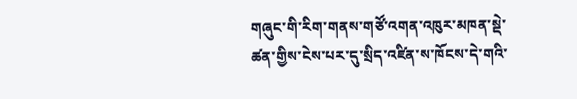གཞུང་གི་རིག་གནས་གཙོ་འགན་འཁུར་མཁན་སྡེ་ཚན་གྱིས་ངེས་པར་དུ་སྲིད་འཛིན་ས་ཁོངས་དེ་གའི་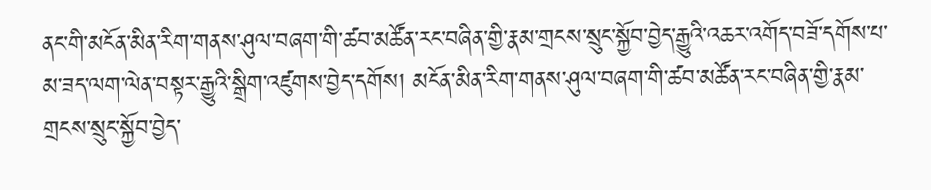ནང་གི་མངོན་མིན་རིག་གནས་ཤུལ་བཞག་གི་ཚབ་མཚོན་རང་བཞིན་གྱི་རྣམ་གྲངས་སྲུང་སྐྱོབ་བྱེད་རྒྱུའི་འཆར་འགོད་བཟོ་དགོས་པ་མ་ཟད་ལག་ལེན་བསྟར་རྒྱུའི་སྒྲིག་འཛུགས་བྱེད་དགོས། མངོན་མིན་རིག་གནས་ཤུལ་བཞག་གི་ཚབ་མཚོན་རང་བཞིན་གྱི་རྣམ་གྲངས་སྲུང་སྐྱོབ་བྱེད་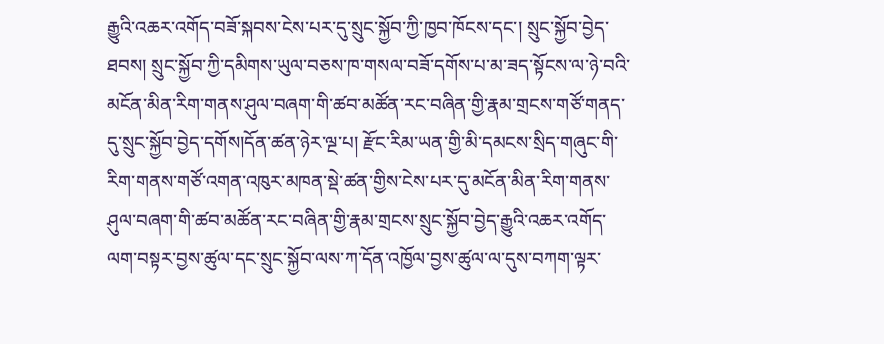རྒྱུའི་འཆར་འགོད་བཟོ་སྐབས་ངེས་པར་དུ་སྲུང་སྐྱོབ་ཀྱི་ཁྱབ་ཁོངས་དང་། སྲུང་སྐྱོབ་བྱེད་ཐབས། སྲུང་སྐྱོབ་ཀྱི་དམིགས་ཡུལ་བཅས་ཁ་གསལ་བཟོ་དགོས་པ་མ་ཟད་སྟོངས་ལ་ཉེ་བའི་མངོན་མིན་རིག་གནས་ཤུལ་བཞག་གི་ཚབ་མཚོན་རང་བཞིན་གྱི་རྣམ་གྲངས་གཙོ་གནད་དུ་སྲུང་སྐྱོབ་བྱེད་དགོས།དོན་ཚན་ཉེར་ལྔ་པ། རྫོང་རིམ་ཡན་གྱི་མི་དམངས་སྲིད་གཞུང་གི་རིག་གནས་གཙོ་འགན་འཁུར་མཁན་སྡེ་ཚན་གྱིས་ངེས་པར་དུ་མངོན་མིན་རིག་གནས་ཤུལ་བཞག་གི་ཚབ་མཚོན་རང་བཞིན་གྱི་རྣམ་གྲངས་སྲུང་སྐྱོབ་བྱེད་རྒྱུའི་འཆར་འགོད་ལག་བསྟར་བྱས་ཚུལ་དང་སྲུང་སྐྱོབ་ལས་ཀ་དོན་འཁྱོལ་བྱས་ཚུལ་ལ་དུས་བཀག་ལྟར་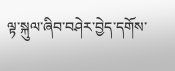ལྟ་སྐུལ་ཞིབ་བཤེར་བྱེད་དགོས་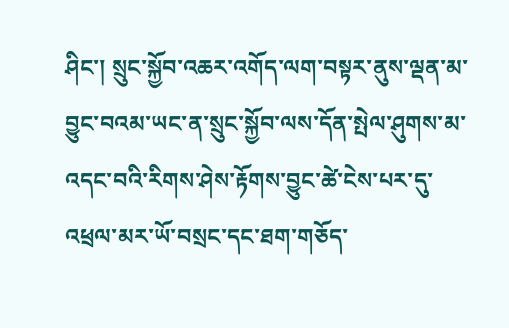ཤིང་། སྲུང་སྐྱོབ་འཆར་འགོད་ལག་བསྟར་ནུས་ལྡན་མ་བྱུང་བའམ་ཡང་ན་སྲུང་སྐྱོབ་ལས་དོན་སྤེལ་ཤུགས་མ་འདང་བའི་རིགས་ཤེས་རྟོགས་བྱུང་ཚེ་ངེས་པར་དུ་འཕྲལ་མར་ཡོ་བསྲང་དང་ཐག་གཅོད་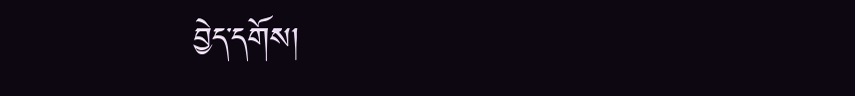བྱེད་དགོས།